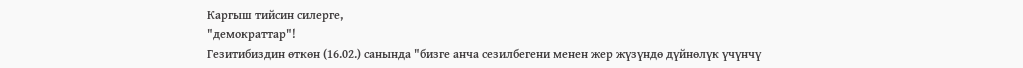Каргыш тийсин силерге,
"демократтар"!
Гезитибиздин өткөн (16.02.) санында "бизге анча сезилбегени менен жер жүзүндө дүйнөлүк үчүнчү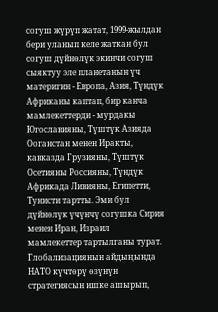согуш жүрүп жатат, 1999-жылдан бери уланып келе жаткан бул согуш дүйнөлүк экинчи согуш сыяктуу эле планетанын үч материгин - Европа, Азия, Түндүк Африканы каптап, бир канча мамлекеттерди - мурдакы Югославияны, Түштүк Азияда Ооганстан менен Иракты, кавказда Грузияны, Түштүк Осетияны Россияны, Түндүк Африкада Ливияны, Египетти, Тунисти тартты. Эми бул дүйнөлүк үчүнчү согушка Сирия менен Иран, Израил мамлекеттер тартылганы турат. Глобализациянын айдыңында НАТО күчтөрү өзүнүн стратегиясын ишке ашырып,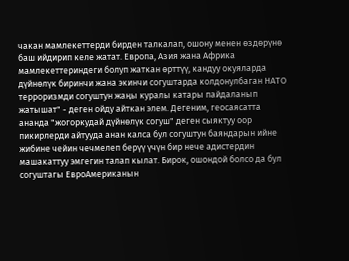чакан мамлекеттерди бирден талкалап, ошону менен өздөрүнө баш ийдирип келе жатат. Европа, Азия жана Африка мамлекеттериндеги болуп жаткан өрттүү, кандуу окуяларда дүйнөлүк биринчи жана экинчи согуштарда колдонулбаган НАТО терроризмди согуштун жаңы куралы катары пайдаланып жатышат" - деген ойду айткан элем. Дегеним, геосаясатта ананда "жогоркудай дүйнөлүк согуш" деген сыяктуу оор пикирлерди айтууда анан калса бул согуштун баяндарын ийне жибине чейин чечмелеп берүү үчүн бир нече адистердин машакаттуу эмгегин талап кылат. Бирок, ошондой болсо да бул согуштагы ЕвроАмериканын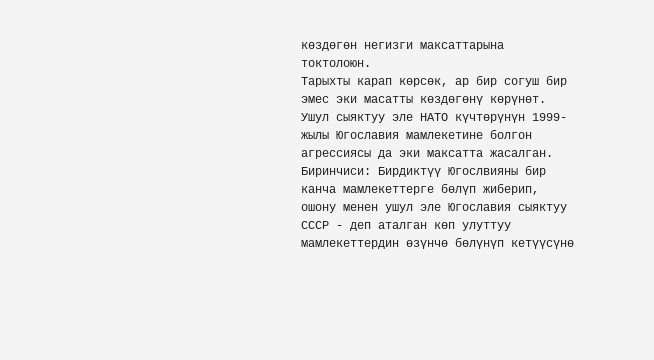көздөгөн негизги максаттарына токтолоюн.
Тарыхты карап көрсөк, ар бир согуш бир эмес эки масатты көздөгөнү көрүнөт. Ушул сыяктуу эле НАТО күчтөрүнүн 1999-жылы Югославия мамлекетине болгон агрессиясы да эки максатта жасалган. Биринчиси: Бирдиктүү Югослвияны бир канча мамлекеттерге бөлүп жиберип, ошону менен ушул эле Югославия сыяктуу СССР - деп аталган көп улуттуу мамлекеттердин өзүнчө бөлүнүп кетүүсүнө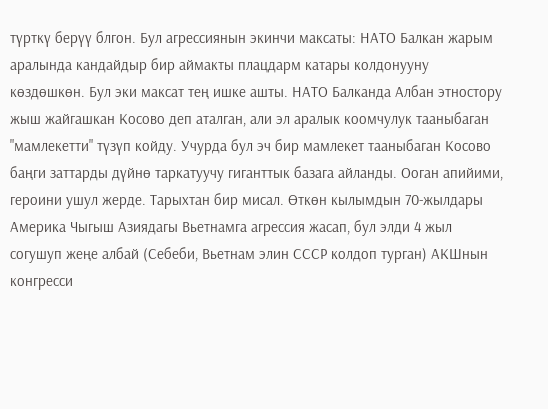түрткү берүү блгон. Бул агрессиянын экинчи максаты: НАТО Балкан жарым аралында кандайдыр бир аймакты плацдарм катары колдонууну көздөшкөн. Бул эки максат тең ишке ашты. НАТО Балканда Албан этностору жыш жайгашкан Косово деп аталган, али эл аралык коомчулук тааныбаган "мамлекетти" түзүп койду. Учурда бул эч бир мамлекет тааныбаган Косово баңги заттарды дүйнө таркатуучу гиганттык базага айланды. Ооган апийими, героини ушул жерде. Тарыхтан бир мисал. Өткөн кылымдын 70-жылдары Америка Чыгыш Азиядагы Вьетнамга агрессия жасап, бул элди 4 жыл согушуп жеңе албай (Себеби, Вьетнам элин СССР колдоп турган) АКШнын конгресси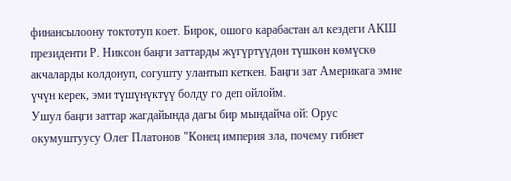финансылоону токтотуп коет. Бирок, ошого карабастан ал кездеги АКШ президенти Р. Никсон баңги заттарды жүгүртүүдөн түшкөн көмүскө акчаларды колдонуп, согушту улантып кеткен. Баңги зат Америкага эмне үчүн керек, эми түшүнүктүү болду го деп ойлойм.
Ушул баңги заттар жагдайында дагы бир мындайча ой: Орус окумуштуусу Олег Платонов "Конец империя зла, почему гибнет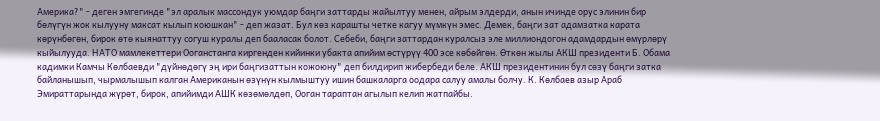Америка?" - деген эмгегинде "эл аралык массондук уюмдар баңги заттарды жайылтуу менен, айрым элдерди, анын ичинде орус элинин бир бөлүгүн жок кылууну максат кылып коюшкан" - деп жазат. Бул көз карашты четке кагуу мүмкүн эмес. Демек, баңги зат адамзатка карата көрүнбөгөн, бирок өтө кыянаттуу согуш куралы деп бааласак болот. Себеби, баңги заттардан куралсыз эле миллиондогон адамдардын өмүрлөрү кыйылууда. НАТО мамлекеттери Ооганстанга киргенден кийинки убакта апийим өстүрүү 400 эсе көбөйгөн. Өткөн жылы АКШ президенти Б. Обама кадимки Камчы Көлбаевди "дүйнөдөгү эң ири баңгизаттын кожоюну" деп билдирип жибербеди беле. АКШ президентинин бул сөзү баңги затка байланышып, чырмалышып калган Американын өзүнүн кылмыштуу ишин башкаларга оодара салуу амалы болчу. К. Көлбаев азыр Араб Эмираттарында жүрөт, бирок, апийимди АШК көзөмөлдөп, Ооган тараптан агылып келип жатпайбы.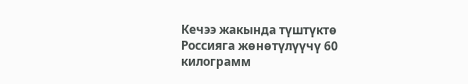Кечээ жакында түштүктө Россияга жөнөтүлүүчү 60 килограмм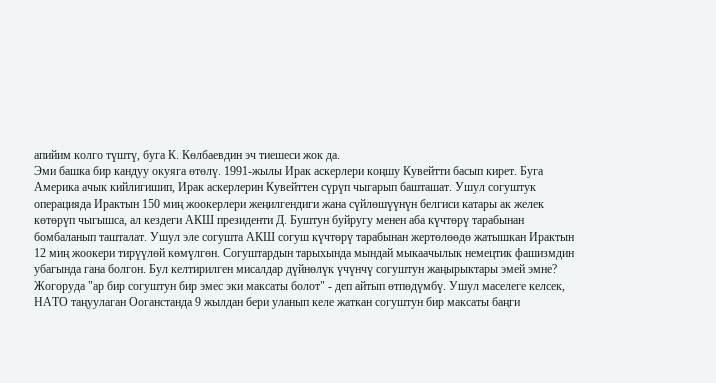апийим колго түштү, буга К. Көлбаевдин эч тиешеси жок да.
Эми башка бир кандуу окуяга өтөлү. 1991-жылы Ирак аскерлери коңшу Кувейтти басып кирет. Буга Америка ачык кийлигишип, Ирак аскерлерин Кувейттен сүрүп чыгарып башташат. Ушул согуштук операцияда Ирактын 150 миң жоокерлери жеңилгендиги жана сүйлөшүүнүн белгиси катары ак желек көтөрүп чыгышса, ал кездеги АКШ президенти Д. Буштун буйругу менен аба күчтөрү тарабынан бомбаланып ташталат. Ушул эле согушта АКШ согуш күчтөрү тарабынан жертөлөөдө жатышкан Ирактын 12 миң жоокери тирүүлөй көмүлгөн. Согуштардын тарыхында мындай мыкаачылык немецтик фашизмдин убагында гана болгон. Бул келтирилген мисалдар дүйнөлүк үчүнчү согуштун жаңырыктары эмей эмне?
Жогоруда "ар бир согуштун бир эмес эки максаты болот" - деп айтып өтпөдүмбү. Ушул маселеге келсек, НАТО таңуулаган Ооганстанда 9 жылдан бери уланып келе жаткан согуштун бир максаты баңги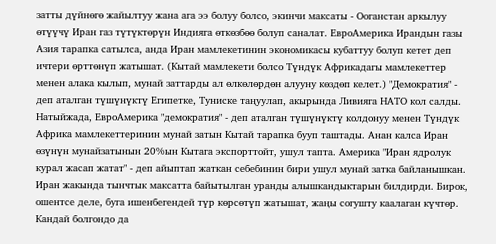затты дүйнөгө жайылтуу жана ага ээ болуу болсо, экинчи максаты - Ооганстан аркылуу өтүүчү Иран газ түтүктөрүн Индияга өткөзбөө болуп саналат. ЕвроАмерика Ирандын газы Азия тарапка сатылса, анда Иран мамлекетинин экономикасы кубаттуу болуп кетет деп ичтери өрттөнүп жатышат. (Кытай мамлекети болсо Түндүк Африкадагы мамлекеттер менен алака кылып, мунай заттарды ал өлкөлөрдөн алууну көздөп келет.) "Демократия" - деп аталган түшүнүктү Египетке, Туниске таңуулап, акырында Ливияга НАТО кол салды. Натыйжада, ЕвроАмерика "демократия" - деп аталган түшүнүктү колдонуу менен Түндүк Африка мамлекеттеринин мунай затын Кытай тарапка бууп таштады. Анан калса Иран өзүнүн мунайзатынын 20%ын Кытага экспорттойт, ушул тапта. Америка "Иран ядролук курал жасап жатат" - деп айыптап жаткан себебинин бири ушул мунай затка байланышкан. Иран жакында тынчтык максатта байытылган уранды алышкандыктарын билдирди. Бирок, ошентсе деле, буга ишенбегендей түр көрсөтүп жатышат, жаңы согушту каалаган күчтөр. Кандай болгондо да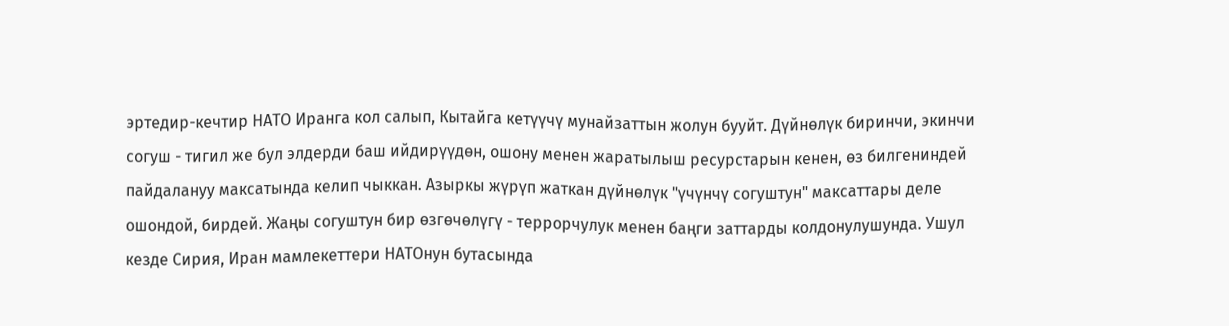эртедир-кечтир НАТО Иранга кол салып, Кытайга кетүүчү мунайзаттын жолун бууйт. Дүйнөлүк биринчи, экинчи согуш - тигил же бул элдерди баш ийдирүүдөн, ошону менен жаратылыш ресурстарын кенен, өз билгениндей пайдалануу максатында келип чыккан. Азыркы жүрүп жаткан дүйнөлүк "үчүнчү согуштун" максаттары деле ошондой, бирдей. Жаңы согуштун бир өзгөчөлүгү - террорчулук менен баңги заттарды колдонулушунда. Ушул кезде Сирия, Иран мамлекеттери НАТОнун бутасында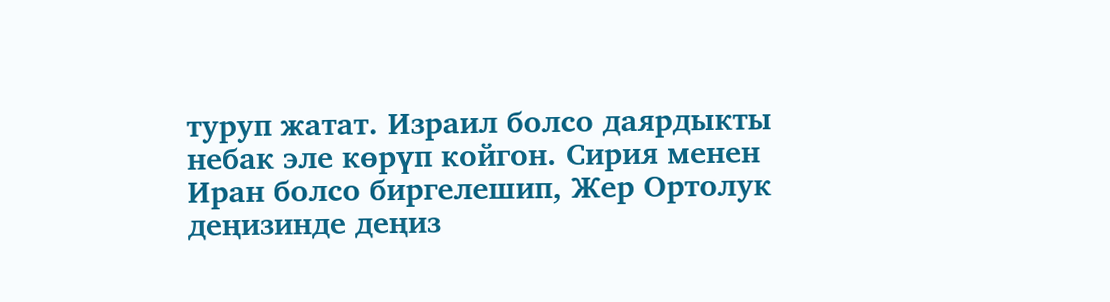туруп жатат. Израил болсо даярдыкты небак эле көрүп койгон. Сирия менен Иран болсо биргелешип, Жер Ортолук деңизинде деңиз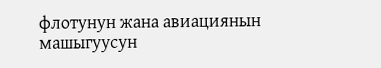флотунун жана авиациянын машыгуусун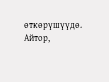өткөрүшүүдө. Айтор,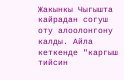Жакынкы Чыгышта кайрадан согуш оту алоолонгону калды. Айла кеткенде "каргыш тийсин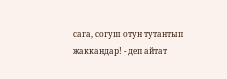сага, согуш отун тутантып жаккандар! - деп айтат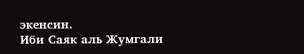экенсин.
Иби Саяк аль Жумгали